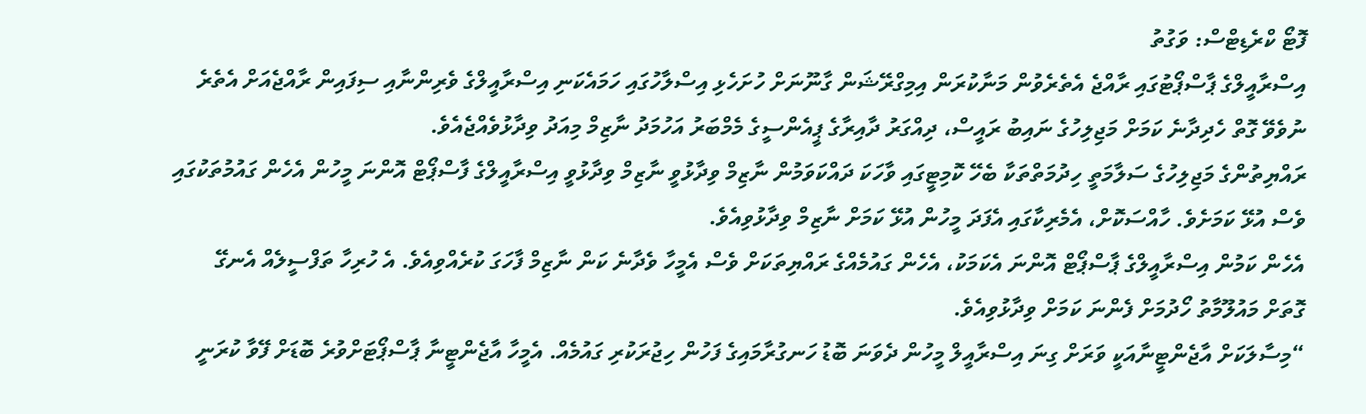ފޮޓޯ ކްރެޑިޓްސް: ވަގުތު
އިސްރާއީލްގެ ޕާސްޕޯޓުގައި ރާއްޖެ އެތެރެވުން މަނާކުރަން އިމިގްރޭޝަން ގާނޫނަށް ހުށަހެޅި އިސްލާހުގައި ހަމައެކަނި އިސްރާއީލްގެ ވެރިންނާއި ސިފައިން ރާއްޖެއަށް އެތެރެ ނުވެވޭ ގޮތް ހެދިދާނެ ކަމަށް މަޖިލިހުގެ ނައިބު ރައީސް، ދިއްގަރު ދާއިރާގެ ޕީއެންސީގެ މެމްބަރު އަހުމަދު ނާޒިމް މިއަދު ވިދާޅުވެއްޖެއެވެ.
ރައްޔިތުންގެ މަޖިލިހުގެ ސަލާމަތީ ހިދުމަތްތަކާ ބެހޭ ކޮމިޓީގައި ވާހަކަ ދައްކަވަމުން ނާޒިމް ވިދާޅުވީ ނާޒިމް ވިދާޅުވީ އިސްރާއީލްގެ ފާސްޕޯޓް އޮންނަ މީހުން އެހެން ގައުމުތަކުގައި ވެސް އުޅޭ ކަމަށެވެ. ހާއްސަކޮށް، އެމެރިކާގައި އެފަދަ މީހުން އުޅޭ ކަމަށް ނާޒިމް ވިދާޅުވިއެވެ.
އެހެން ކަމުން އިސްރާއީލްގެ ޕާސްޕޯޓް އޮންނަ އެކަމަކު، އެހެން ގައުމެއްގެ ރައްޔިތަކަށް ވެސް އެމީހާ ވެދާނެ ކަން ނާޒިމް ފާހަގަ ކުރެއްވިއެވެ. އެ ހުރިހާ ތަފްސީލެއް އެނގޭ ގޮތަށް މައުލޫމާތު ހޯދުމަށް ފެންނަ ކަމަށް ވިދާޅުވިއެވެ.
“މިސާލަކަށް އާޖެންޓީނާއަކީ ވަރަށް ގިނަ އިސްރާއީލް މީހުން ދެވަނަ ބޮޑު ހަނގުރާމައިގެ ފަހުން ހިޖުރަކުރި ގައުމެއް. އެމީހާ އާޖެންޓީނާ ޕާސްޕޯޓަށްވުރެ ބޮޑަށް ފޭވާ ކުރަނީ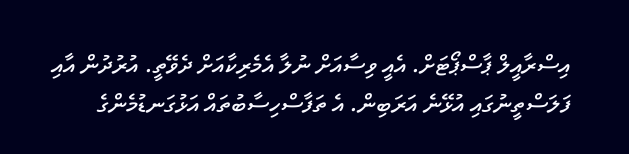އިސްރާއީލް ޕާސްޕޯޓަށް. އެއީ ވިސާއަށް ނުލާ އެމެރިކާއަށް ދެވޭތީ. އުރުދުން އާއި ފަލަސްތީނުގައި އުޅޭނެ އަރަބިން. އެ ތަފާސްހިސާބުތައް އަޅުގަނޑުމެންގެ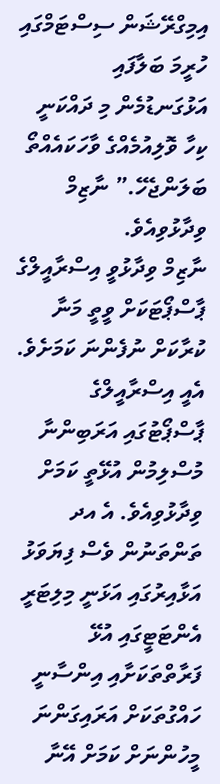އިމިގްރޭޝަން ސިސްޓަމްގައި ހުރީމަ ބަލާފައި އަޅުގަނޑުމެން މި ދައްކަނީ ކިހާ ވޮލިއުމެއްގެ ވާހަކައެއްތޯ ބަލަންޖެހޭ.” ނާޒިމް ވިދާޅުވިއެވެ.
ނާޒިމް ވިދާޅުވީ އިސްރާއީލްގެ ޕާސްޕޯޓަކަށް ވީތީ މަނާ ކުރާކަށް ނުފެންނަ ކަމަށެވެ. އެއީ އިސްރާއީލްގެ ޕާސްޕޯޓުގައި އަރަބިންނާ މުސްލިމުން އުޅޭތީ ކަމަށް ވިދާޅުވިއެވެ. އެ އދ ތަންތަނުން ވެސް ފިޔަވަޅު އަޅާއިރުގައި އަޅަނީ މިލިޓަރީ އެންޓަޓީގައި އުޅޭ ފަރާތްތަކަށާއި އިންސާނީ ހައްގުތަކަށް އަރައިގަންނަ މީހުންނަށް ކަމަށް އޭނާ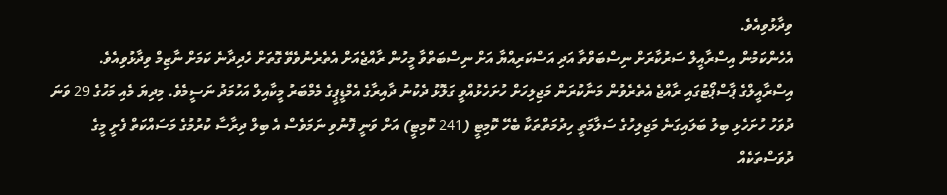ވިދާޅުވިއެވެ.
އެހެންކަމުން އިސްރާއީލް ސަރުކާރަށް ނިސްބަވްތާ އަދި އަސްކަރިއްޔާ އަށް ނިސްބަތްވާ މީހުން ރާއްޖެއަށް އެތެރެނުވެވޭ ގޮތަށް ހެދިދާނެ ކަމަށް ނާޒިމް ވިދާޅުވިއެވެ.
އިސްރާއީލްގެ ޕާސްޕޯޓުގައި ރާއްޖެ އެތެރެވުން މަނާކުރަން މަޖިލިހަށް ހުށަހެޅުއްވީ ގަލޮޅު ދެކުނު ދާއިރާގެ އެމްޑީޕީގެ މެމްބަރު މީކާއިލް އަހުމަދު ނަސީމެވެ. މިދިޔަ މެއި މަހުގެ 29 ވަނަ ދުވަހު ހުށަހެޅި ބިލު ބަލައިގަނެ މަޖިލިހުގެ ސަލާމަތީ ހިދުމަތްތަކާ ބެހޭ ކޮމިޓީ (241 ކޮމިޓީ) އަށް ވަނީ ފޮނުވި ނަމަވެސް އެ ބިލް ދިރާސާ ކުރުމުގެ މަސައްކަތް ފެށީ މީގެ ދުވަސްތަކެއް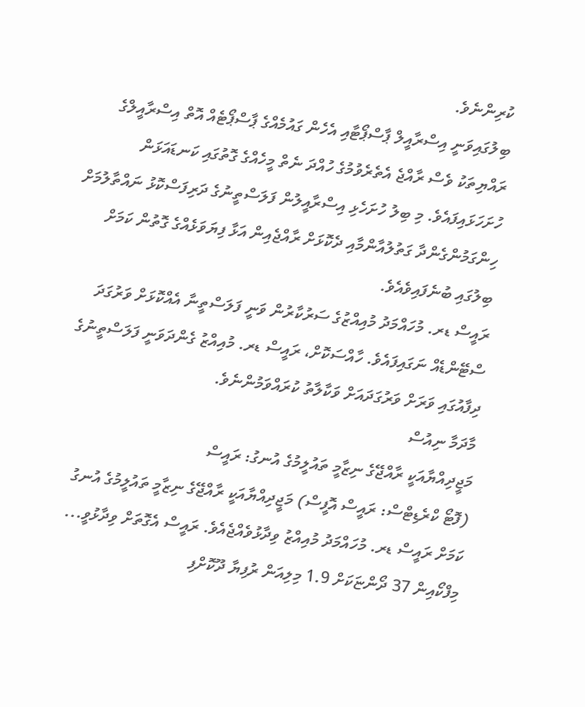ކުރިންނެވެ.
ބިލުގައިވަނީ އިސްރާއީލް ޕާސްޕޯޓާއި އެހެން ގައުމެއްގެ ޕާސްޕޯޓެއް އޮތް އިސްރާއީލްގެ ރައްޔިތަކު ވެސް ރާއްޖެ އެތެރެވުމުގެ ހުއްދަ ނެތް މީހެއްގެ ގޮތުގައި ކަނޑައަޅަން ހުށަހަޅައިފައެވެ. މި ބިލު ހުށަހެޅި އިސްރާއީލުން ފަލަސްތީނުގެ ދަރިފަސްކޮޅު ނައްތާލުމަށް ހިންގަމުންގެންދާ ގަތުލުއާންމާއި ދެކޮޅަށް ރާއްޖެއިން އަޅާ ފިޔަވަޅެއްގެ ގޮތުން ކަމަށް ބިލުގައި ބުނެފައިވެއެވެ.
ރައީސް ޑރ. މުހައްމަދު މުއިއްޒުގެ ސަރުކާރުން ވަނީ ފަލަސްތީނާ އެއްކޮޅަށް ވަރުގަދަ ސްޓޭންޑެއް ނަގައިފައެވެ. ހާއްސަކޮށް، ރައީސް ޑރ. މުއިއްޒު ގެންދަވަނީ ފަލަސްތީނުގެ ދިފާއުގައި ވަރަށް ވަރުގަދައަށް ވަކާލާތު ކުރައްވަމުންނެވެ.
މާދަމާ ނިއުސް
މަޖީދިއްޔާއަކީ ރާއްޖޭގެ ނިޒާމީ ތައުލީމުގެ އުނގު: ރައީސް
(ފޮޓޯ ކްރެޑިޓްސް: ރައީސް އޮފީސް) މަޖީދިއްޔާއަކީ ރާއްޖޭގެ ނިޒާމީ ތައުލީމުގެ އުނގު ކަމަށް ރައީސް ޑރ. މުހައްމަދު މުއިއްޒު ވިދާޅުވެއްޖެއެވެ. ރައީސް އެގޮތަށް ވިދާޅުވީ...
މިފްކޯއިން 37 ދޯންޏަކަށް 1.9 މިލިއަން ރުފިޔާ ދޫކޮށްފި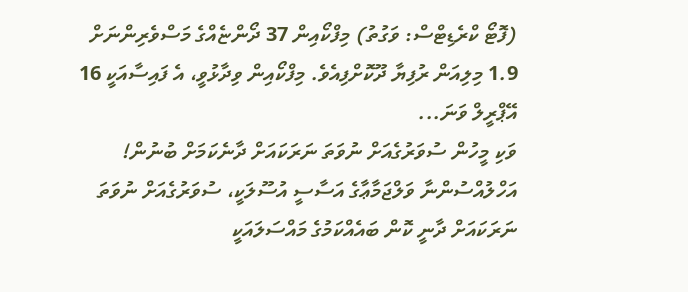(ފޮޓޯ ކްރެޑިޓްސް: ވަގުތު) މިފްކޯއިން 37 ދޯންޏެއްގެ މަސްވެރިންނަށް 1.9 މިލިއަން ރުފިޔާ ދޫކޮށްފިއެވެ. މިފްކޯއިން ވިދާޅުވީ، އެ ފައިސާއަކީ 16 އޭޕްރީލް ވަނަ...
ވަކި މީހުން ސުވަރުގެއަށް ނުވަތަ ނަރަކައަށް ދާނެކަމަށް ބުނުން!
އަހްލުއްސުންނާ ވަލްޖަމާޢާގެ އަސާސީ އުސޫލަކީ، ސުވަރުގެއަށް ނުވަތަ ނަރަކައަށް ދާނީ ކޮން ބައެއްކަމުގެ މައްސަލައަކީ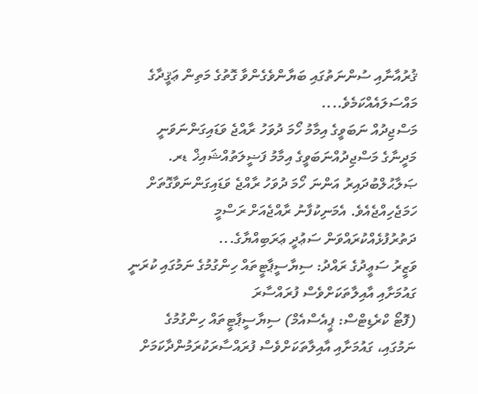ޤުރުއާނާއި ސުންނަތުގައި ބަޔާންވެގެންވާ ގޮތުގެ މަތިން ޢަޤީދާގެ މައްސަލައެއްކަމެވެ....
މަސްޖިދުއް ނަބަވީގެ އިމާމު ހޯމަ ދުވަހު ރާއްޖެ ވަޑައިގަންނަވަނީ
މަދީނާގެ މަސްޖިދުއްނަބަވީގެ އިމާމު ފަޟީލަތުއްޝައިޚް ޑރ. ޞަލާޙުލްބުދައިރު އަންނަ ހޯމަ ދުވަހު ރާއްޖެ ވަޑައިގަންނަވާގޮތަށް ހަމަޖެހިއްޖެއެވެ. އެމަނިކުފާނު ރާއްޖެއަށް ރަސްމީ ދަތުރުފުޅެއްކުރައްވަން ސަޢުދީ ޢަރަބިއްޔާގެ...
ވަޒީރު ސަޢީދުގެ ރައްދު: ސިޔާސީޕާޓީތައް ހިންގުމުގެ ނަމުގައި ކުރަނީ ގައުމަށާއި އާއިލާތަކަށްވެސް ފުރައްސާރަ
(ފޮޓޯ ކްރެޑިޓްސް: ޕީއެސްއެމް) ސިޔާސީޕާޓީތައް ހިންގުމުގެ ނަމުގައި، ގައުމަށާއި އާއިލާތަކަށްވެސް ފުރައްސާރަކުރަމުންދާކަމަށް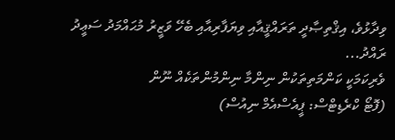ވިދާޅުވެ، އިޤްތިޞާދީ ތަރައްޤީއާއި ވިޔަފާރިއާއި ބެހޭ ވަޒީރު މުޙައްމަދު ސަޢީދު ރައްދު...
ވެރިކަމަކީ ކަންމަތިތަކުން ނިންމާ ނިންމުންތަކެއް ނޫން
(ފޮޓޯ ކްރެޑިޓްސް: ޕީއެސްއެމް ނިއުސް)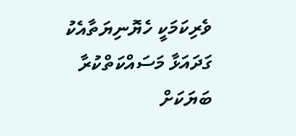ވެރިކަމަކީ ހެޔޮނިޔަތާއެކު ގަދައަޅާ މަސައްކަތްކުރާ ބަޔަކަށް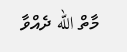މާތް الله ދެއްވާ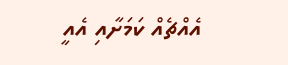އެއްޗެއް ކަމަށާއި އެއީ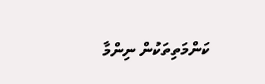ކަންމަތިތަކުން ނިންމާ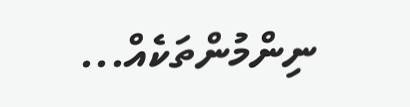ނިންމުންތަކެއް...